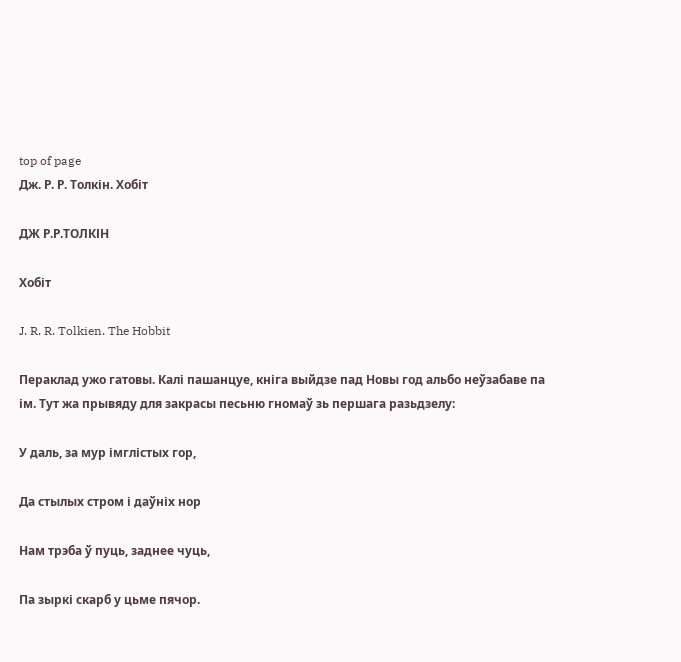top of page
Дж. Р. Р. Толкін. Хобіт

ДЖ Р.Р.ТОЛКІН

Хобіт

J. R. R. Tolkien. The Hobbit

Пераклад ужо гатовы. Калі пашанцуе, кніга выйдзе пад Новы год альбо неўзабаве па ім. Тут жа прывяду для закрасы песьню гномаў зь першага разьдзелу:

У даль, за мур імглістых гор,

Да стылых стром і даўніх нор

Нам трэба ў пуць, заднее чуць,

Па зыркі скарб у цьме пячор.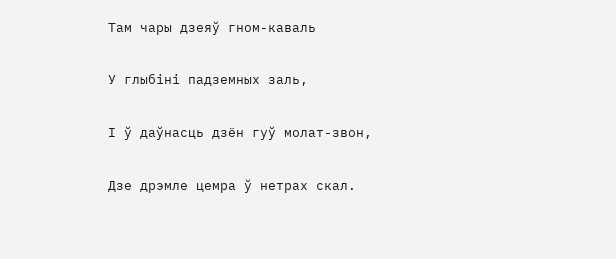Там чары дзеяў гном-каваль

У глыбіні падземных заль,

І ў даўнасць дзён гуў молат-звон,

Дзе дрэмле цемра ў нетрах скал.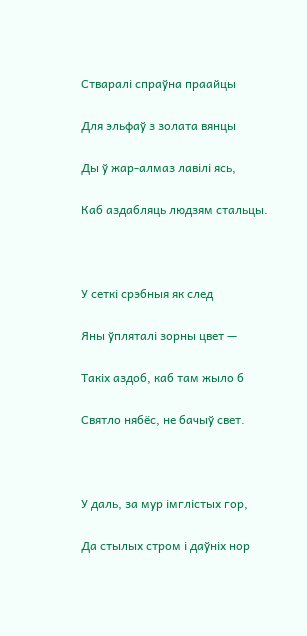Стваралі спраўна праайцы

Для эльфаў з золата вянцы

Ды ў жар-алмаз лавілі ясь,

Каб аздабляць людзям стальцы.



У сеткі срэбныя як след

Яны ўпляталі зорны цвет —

Такіх аздоб, каб там жыло б

Святло нябёс, не бачыў свет.



У даль, за мур імглістых гор,

Да стылых стром і даўніх нор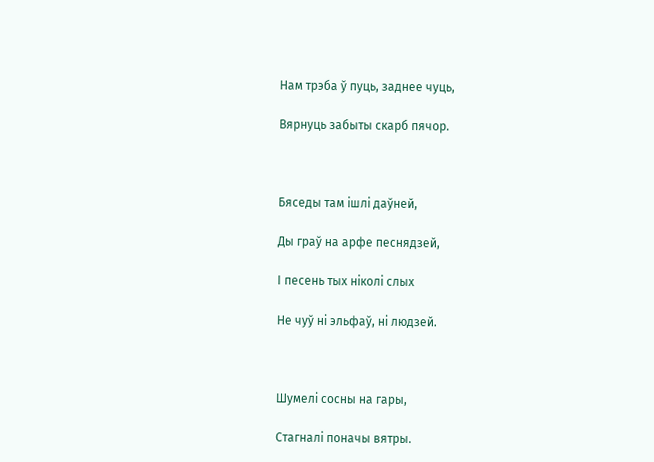Нам трэба ў пуць, заднее чуць,

Вярнуць забыты скарб пячор.



Бяседы там ішлі даўней,

Ды граў на арфе песнядзей,

І песень тых ніколі слых

Не чуў ні эльфаў, ні людзей.



Шумелі сосны на гары,

Стагналі поначы вятры.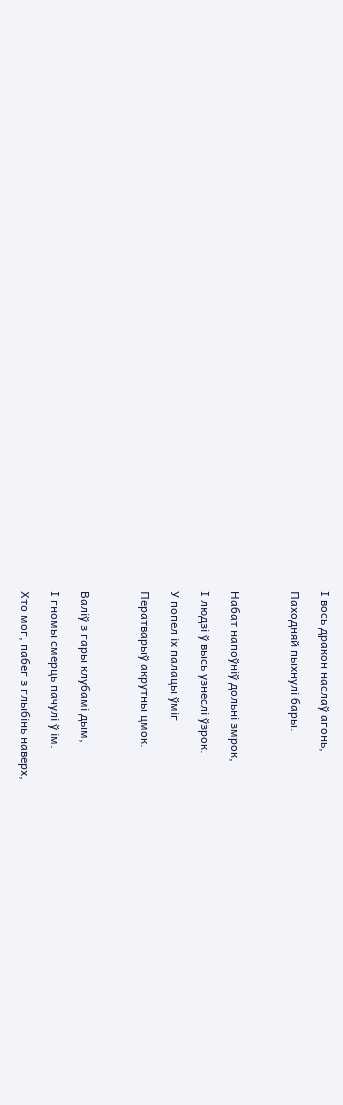І вось дракон наслаў агонь,

Паходняй пыхнулі бары.



Набат напоўніў дольні змрок,

І людзі ў высь узнеслі ўзрок.

У попел іх палацы ўміг

Ператварыў акрутны цмок.



Валіў з гары клубамі дым,

І гномы смерць пачулі ў ім.

Хто мог, пабег з глыбінь наверх,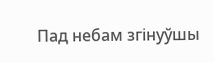Пад небам згінуўшы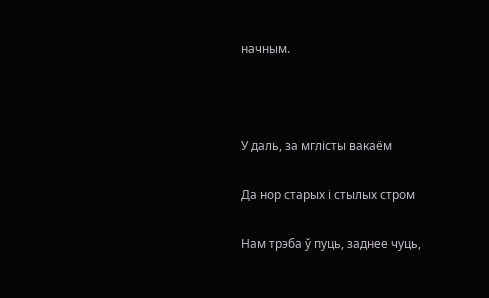начным.



У даль, за мглісты вакаём

Да нор старых і стылых стром

Нам трэба ў пуць, заднее чуць,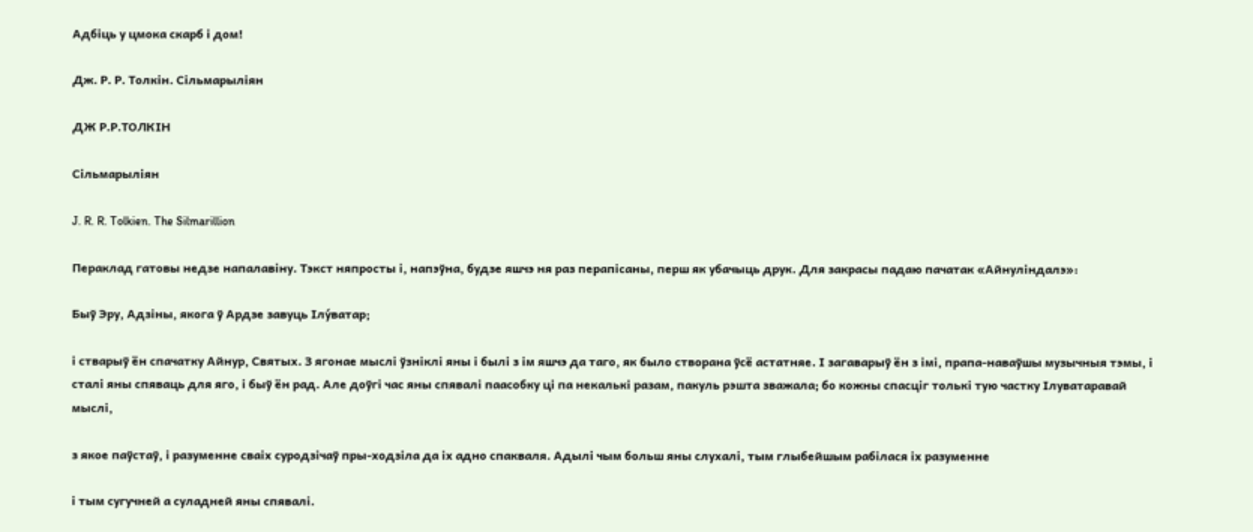Адбіць у цмока скарб і дом!

Дж. Р. Р. Толкін. Сільмарыліян

ДЖ Р.Р.ТОЛКІН

Сільмарыліян

J. R. R. Tolkien. The Silmarillion

Пераклад гатовы недзе напалавіну. Тэкст няпросты і, напэўна, будзе яшчэ ня раз перапісаны, перш як убачыць друк. Для закрасы падаю пачатак «Айнуліндалэ»:

Быў Эру, Адзіны, якога ў Ардзе завуць Ілу́ватар;

і стварыў ён спачатку Айнур, Святых. З ягонае мыслі ўзніклі яны і былі з ім яшчэ да таго, як было створана ўсё астатняе. І загаварыў ён з імі, прапа-наваўшы музычныя тэмы, і сталі яны спяваць для яго, і быў ён рад. Але доўгі час яны спявалі паасобку ці па некалькі разам, пакуль рэшта зважала; бо кожны спасціг толькі тую частку Ілуватаравай мыслі,

з якое паўстаў, і разуменне сваіх суродзічаў пры-ходзіла да іх адно спакваля. Адылі чым больш яны слухалі, тым глыбейшым рабілася іх разуменне

і тым сугучней а суладней яны спявалі.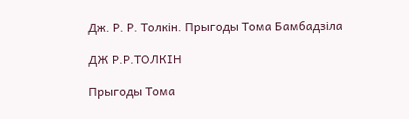Дж. Р. Р. Толкін. Прыгоды Тома Бамбадзіла

ДЖ Р.Р.ТОЛКІН

Прыгоды Тома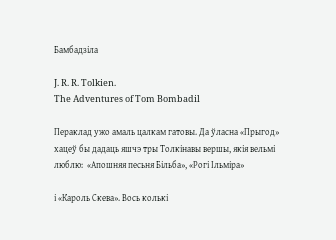Бамбадзіла

J. R. R. Tolkien.
The Adventures of Tom Bombadil

Пераклад ужо амаль цалкам гатовы. Да ўласна «Прыгод» хацеў бы дадаць яшчэ тры Толкінавы вершы, якія вельмі люблю:  «Апошняя песьня Більба», «Рогі Ільміра»

і «Кароль Скева». Вось колькі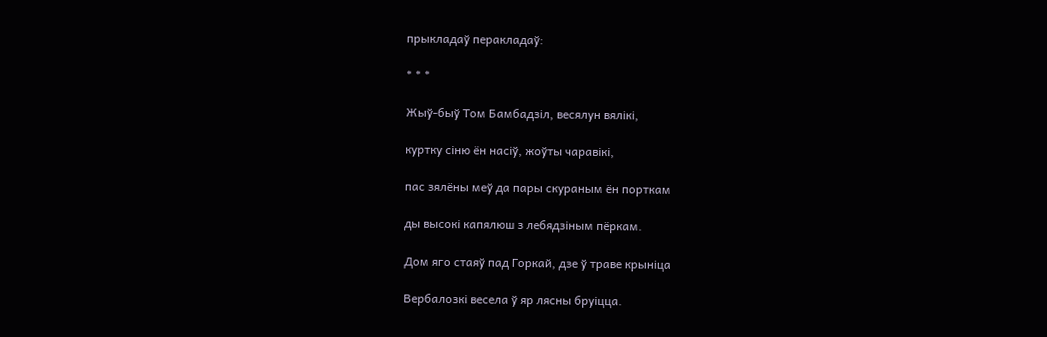прыкладаў перакладаў:

* * *

Жыў-быў Том Бамбадзіл, весялун вялікі,

куртку сіню ён насіў, жоўты чаравікі,

пас зялёны меў да пары скураным ён порткам

ды высокі капялюш з лебядзіным пёркам.

Дом яго стаяў пад Горкай, дзе ў траве крыніца

Вербалозкі весела ў яр лясны бруіцца.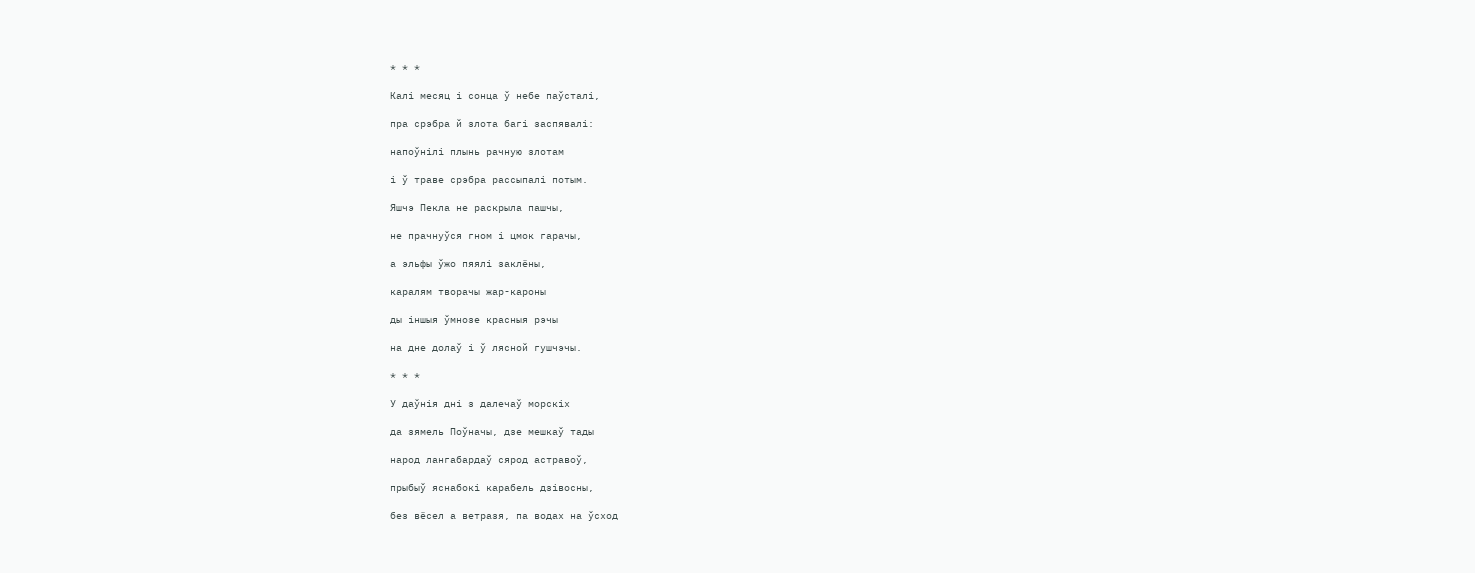* * *

Калі месяц і сонца ў небе паўсталі,

пра срэбра й злота багі заспявалі:

напоўнілі плынь рачную злотам

і ў траве срэбра рассыпалі потым.

Яшчэ Пекла не раскрыла пашчы,

не прачнуўся гном і цмок гарачы,

а эльфы ўжо пяялі заклёны,

каралям творачы жар-кароны

ды іншыя ўмнозе красныя рэчы

на дне долаў і ў лясной гушчэчы.

* * *

У даўнія дні з далечаў морскіх

да зямель Поўначы, дзе мешкаў тады

народ лангабардаў сярод астравоў,

прыбыў яснабокі карабель дзівосны,

без вёсел а ветразя, па водах на ўсход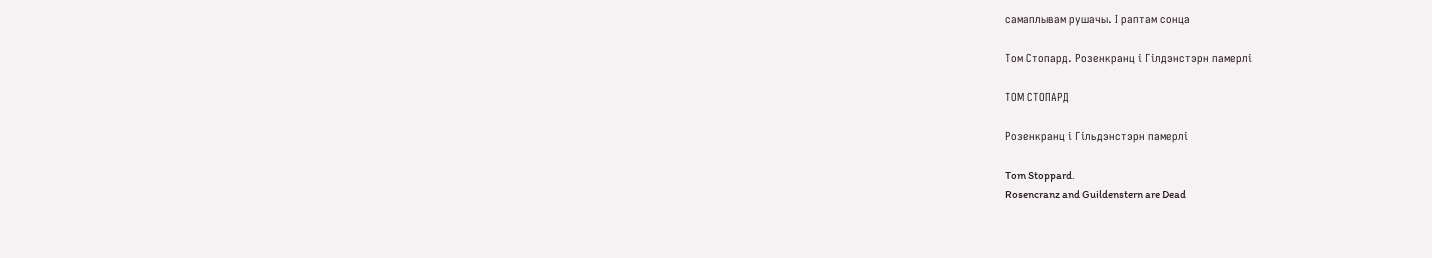самаплывам рушачы. І раптам сонца

Том Стопард. Розенкранц і Гілдэнстэрн памерлі

ТОМ СТОПАРД

Розенкранц і Гільдэнстэрн памерлі

Tom Stoppard.
Rosencranz and Guildenstern are Dead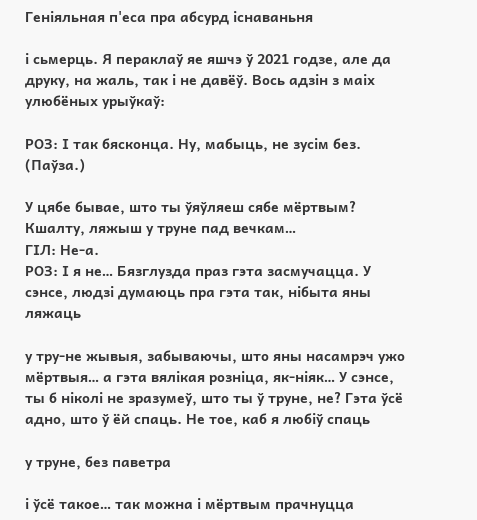Геніяльная п'еса пра абсурд існаваньня

і сьмерць. Я пераклаў яе яшчэ ў 2021 годзе, але да друку, на жаль, так і не давёў. Вось адзін з маіх улюбёных урыўкаў:

РОЗ: І так бясконца. Ну, мабыць, не зусім без.                            (Паўза.)

У цябе бывае, што ты ўяўляеш сябе мёртвым? Кшалту, ляжыш у труне пад вечкам…
ГІЛ: Не-а.
РОЗ: І я не… Бязглузда праз гэта засмучацца. У сэнсе, людзі думаюць пра гэта так, нібыта яны ляжаць

у тру-не жывыя, забываючы, што яны насамрэч ужо мёртвыя… а гэта вялікая розніца, як-ніяк… У сэнсе, ты б ніколі не зразумеў, што ты ў труне, не? Гэта ўсё адно, што ў ёй спаць. Не тое, каб я любіў спаць

у труне, без паветра

і ўсё такое… так можна і мёртвым прачнуцца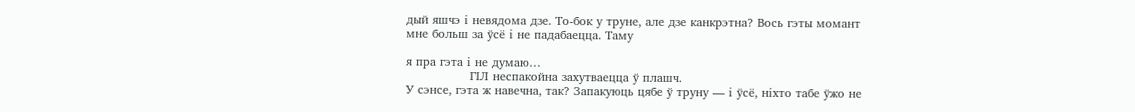дый яшчэ і невядома дзе. То-бок у труне, але дзе канкрэтна? Вось гэты момант мне больш за ўсё і не падабаецца. Таму

я пра гэта і не думаю…
                ГІЛ неспакойна захутваецца ў плашч.
У сэнсе, гэта ж навечна, так? Запакуюць цябе ў труну — і ўсё, ніхто табе ўжо не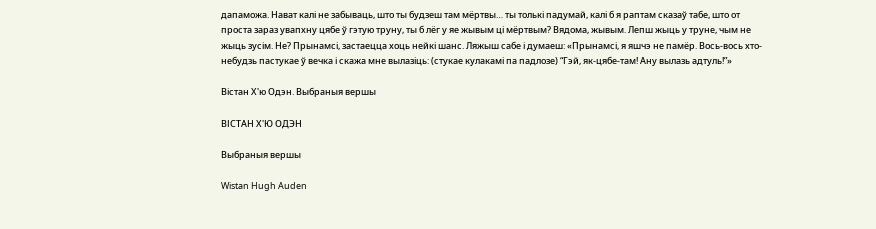дапаможа. Нават калі не забываць, што ты будзеш там мёртвы… ты толькі падумай, калі б я раптам сказаў табе, што от проста зараз увапхну цябе ў гэтую труну, ты б лёг у яе жывым ці мёртвым? Вядома, жывым. Лепш жыць у труне, чым не жыць зусім. Не? Прынамсі, застаецца хоць нейкі шанс. Ляжыш сабе і думаеш: «Прынамсі, я яшчэ не памёр. Вось-вось хто-небудзь пастукае ў вечка і скажа мне вылазіць: (стукае кулакамі па падлозе) “Гэй, як-цябе-там! Ану вылазь адтуль!”»

Вістан Х'ю Одэн. Выбраныя вершы

ВІСТАН Х'Ю ОДЭН

Выбраныя вершы

Wistan Hugh Auden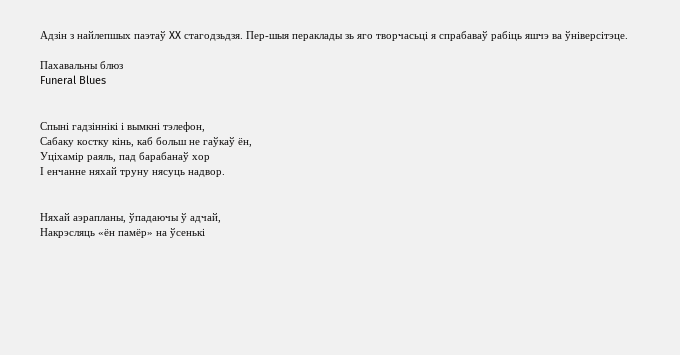Адзін з найлепшых паэтаў XX стагодзьдзя. Пер-шыя пераклады зь яго творчасьці я спрабаваў рабіць яшчэ ва ўніверсітэце.

Пахавальны блюз
Funeral Blues


Спыні гадзіннікі і вымкні тэлефон,
Сабаку костку кінь, каб больш не гаўкаў ён,
Уціхамір раяль, пад барабанаў хор
І енчанне няхай труну нясуць надвор.


Няхай аэрапланы, ўпадаючы ў адчай,
Накрэсляць «ён памёр» на ўсенькі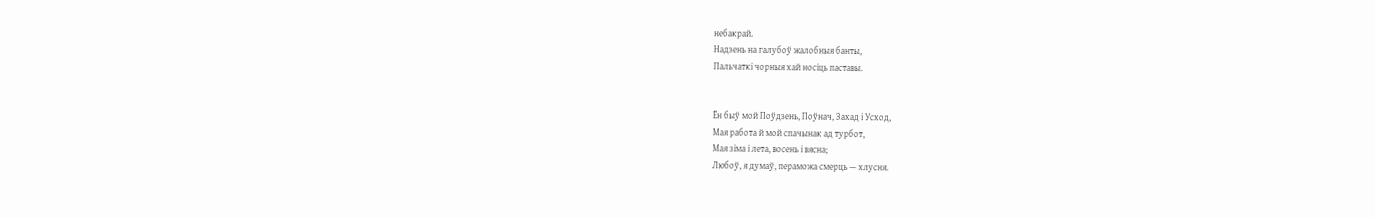небакрай.
Надзень на галубоў жалобныя банты,
Пальчаткі чорныя хай носіць паставы.


Ён быў мой Поўдзень, Поўнач, Захад і Усход,
Мая работа й мой спачынак ад турбот,
Мая зіма і лета, восень і вясна;
Любоў, я думаў, пераможа смерць — хлусня.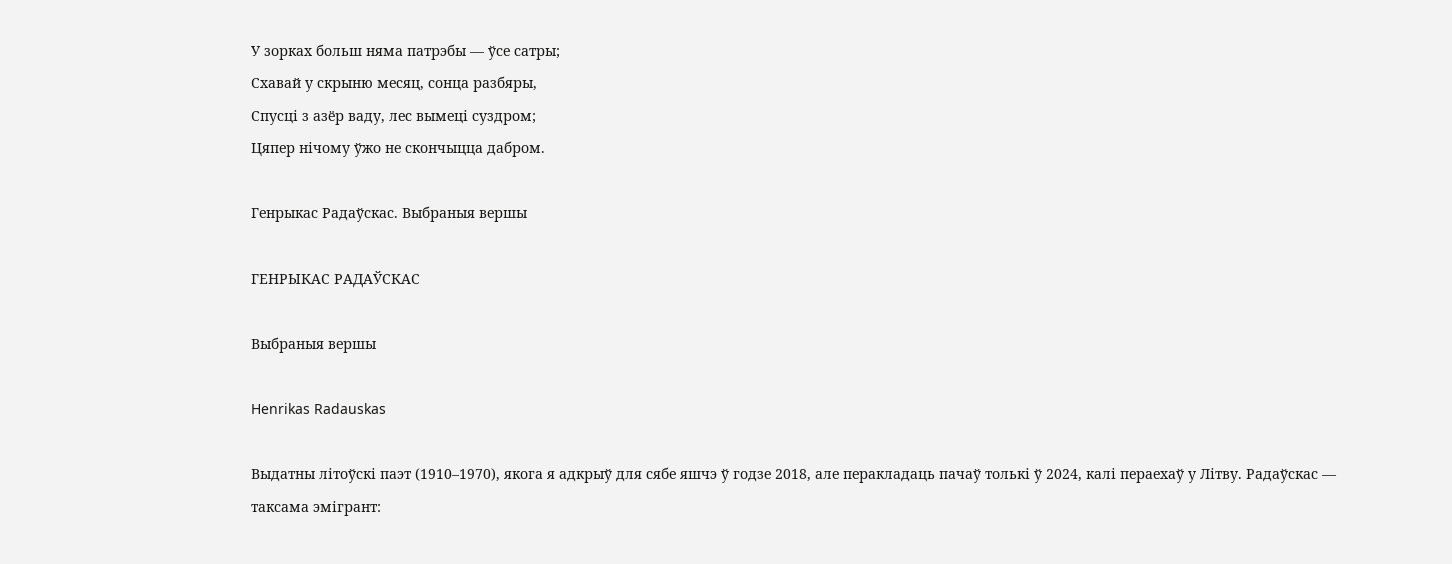У зорках больш няма патрэбы — ўсе сатры;
Схавай у скрыню месяц, сонца разбяры,
Спусці з азёр ваду, лес вымеці суздром;
Цяпер нічому ўжо не скончыцца дабром.

Генрыкас Радаўскас. Выбраныя вершы

ГЕНРЫКАС РАДАЎСКАС

Выбраныя вершы

Henrikas Radauskas

Выдатны літоўскі паэт (1910–1970), якога я адкрыў для сябе яшчэ ў годзе 2018, але перакладаць пачаў толькі ў 2024, калі пераехаў у Літву. Радаўскас — таксама эмігрант: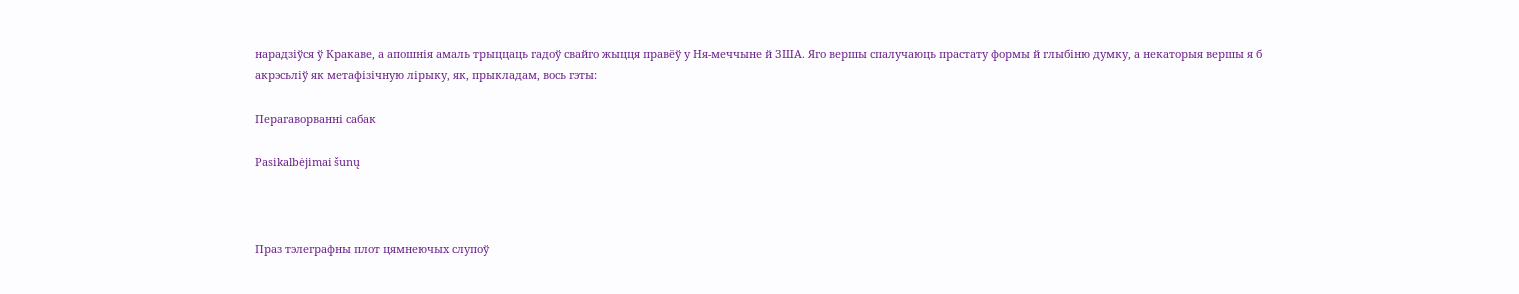нарадзіўся ў Кракаве, а апошнія амаль трыццаць гадоў свайго жыцця правёў у Ня-меччыне й ЗША. Яго вершы спалучаюць прастату формы й глыбіню думку, а некаторыя вершы я б акрэсьліў як метафізічную лірыку, як, прыкладам, вось гэты:

Перагаворванні сабак

Pasikalbėjimai šunų



Праз тэлеграфны плот цямнеючых слупоў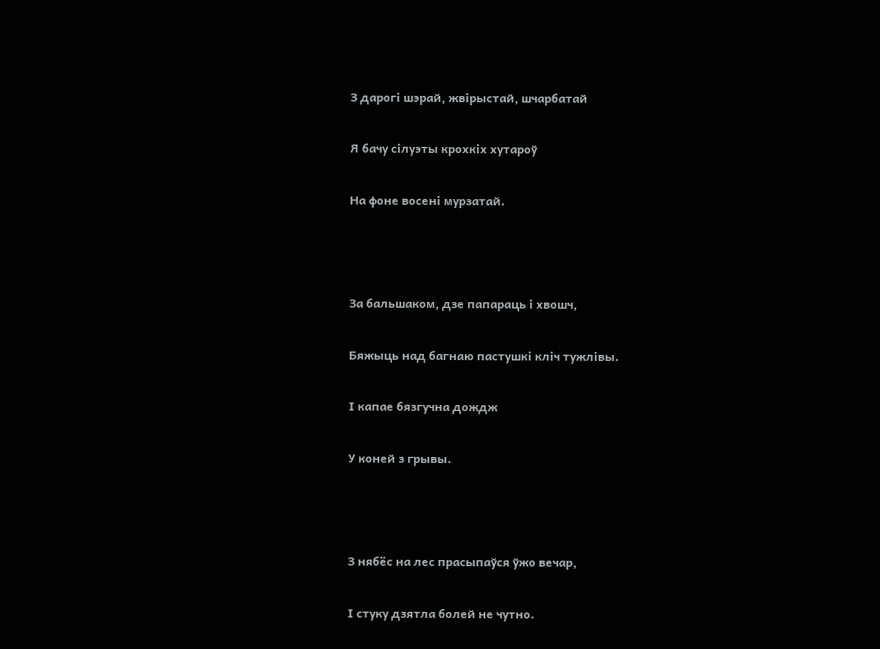З дарогі шэрай, жвірыстай, шчарбатай

Я бачу сілуэты крохкіх хутароў

На фоне восені мурзатай.



За бальшаком, дзе папараць і хвошч,

Бяжыць над багнаю пастушкі кліч тужлівы.

І капае бязгучна дождж

У коней з грывы.



З нябёс на лес прасыпаўся ўжо вечар,

І стуку дзятла болей не чутно.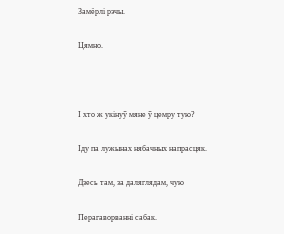Замёрлі рэчы.

Цямно.



І хто ж укінуў мяне ў цемру тую?

Іду па лужынах нябачных напрасцяк.

Дзесь там, за даляглядам, чую

Перагаворванні сабак.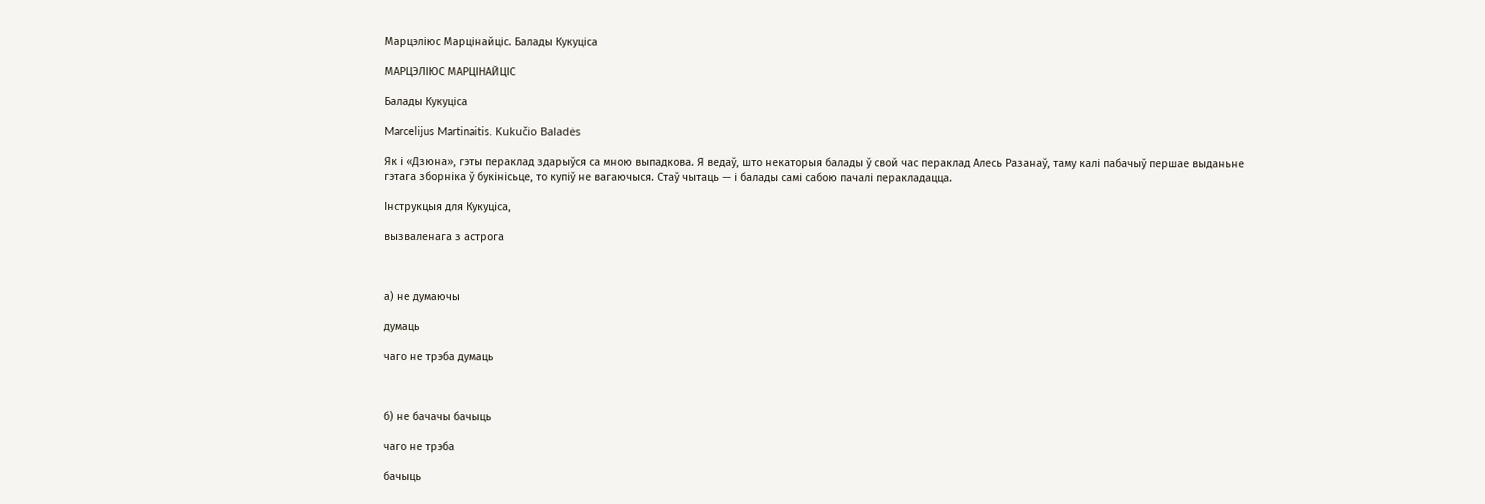Марцэліюс Марцінайціс. Балады Кукуціса

МАРЦЭЛІЮС МАРЦІНАЙЦІС

Балады Кукуціса

Marcelijus Martinaitis. Kukučio Baladės

Як і «Дзюна», гэты пераклад здарыўся са мною выпадкова. Я ведаў, што некаторыя балады ў свой час пераклад Алесь Разанаў, таму калі пабачыў першае выданьне гэтага зборніка ў букінісьце, то купіў не вагаючыся. Стаў чытаць — і балады самі сабою пачалі перакладацца.

Інструкцыя для Кукуціса,

вызваленага з астрога



а) не думаючы

думаць

чаго не трэба думаць



б) не бачачы бачыць

чаго не трэба

бачыць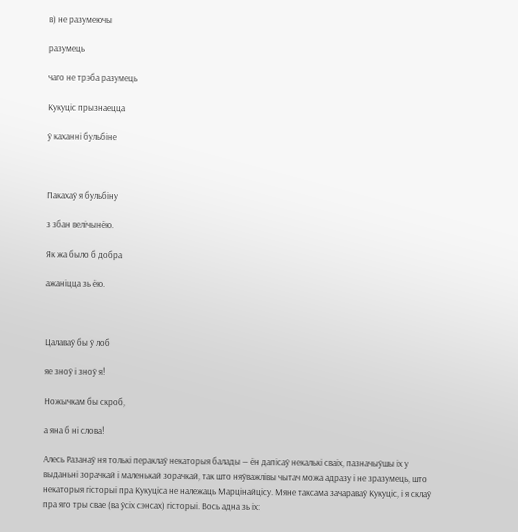в) не разумеючы

разумець

чаго не трэба разумець

Кукуціс прызнаецца

ў каханні бульбіне



Пакахаў я бульбіну

з збан велічынёю.

Як жа было б добра

ажаніцца зь ёю.



Цалаваў бы ў лоб

яе зноў і зноў я!

Ножычкам бы скроб,

а яна б ні слова!

Алесь Разанаў ня толькі пераклаў некаторыя балады — ён дапісаў некалькі сваіх, пазначыўшы іх у выданьні зорачкай і маленькай зорачкай, так што няўважлівы чытач можа адразу і не зразумець, што некаторыя гісторыі пра Кукуціса не належаць Марцінайцісу. Мяне таксама зачараваў Кукуціс, і я склаў пра яго тры свае (ва ўсіх сэнсах) гісторыі. Вось адна зь іх: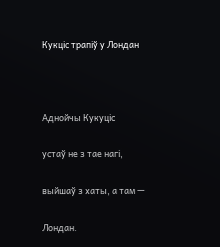Кукціс трапіў у Лондан



Аднойчы Кукуціс

устаў не з тае нагі,

выйшаў з хаты, а там —

Лондан.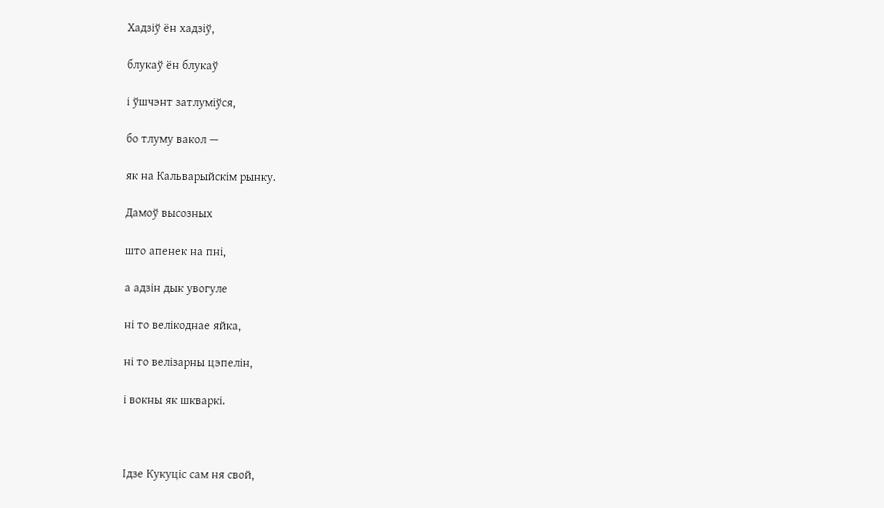Хадзіў ён хадзіў,

блукаў ён блукаў

і ўшчэнт затлуміўся,

бо тлуму вакол —

як на Кальварыйскім рынку.

Дамоў высозных

што апенек на пні,

а адзін дык увогуле

ні то велікоднае яйка,

ні то велізарны цэпелін,

і вокны як шкваркі.



Ідзе Кукуціс сам ня свой,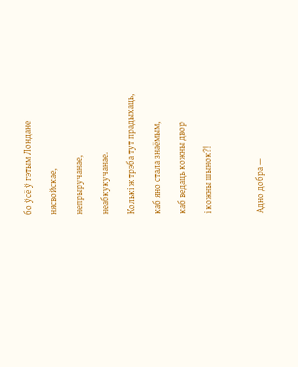бо ўсё ў гэтым Лондане

нясвойскае,

непрыручанае,

неабкукучанае.

Колькі ж трэба тут прадыхаць,

каб яно стала знаёмым,

каб ведаць кожны двор

і кожны шынок?!



Адно добра —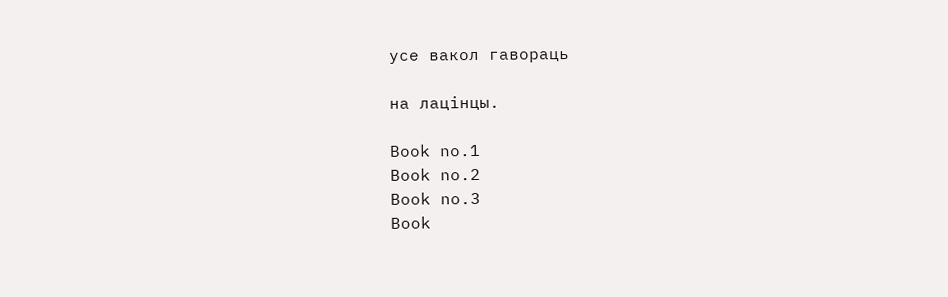усе вакол гавораць

на лацінцы.

Book no.1
Book no.2
Book no.3
Book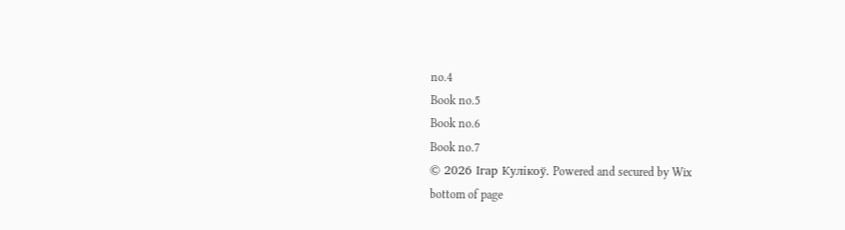no.4
Book no.5
Book no.6
Book no.7
© 2026 Ігар Кулікоў. Powered and secured by Wix
bottom of page